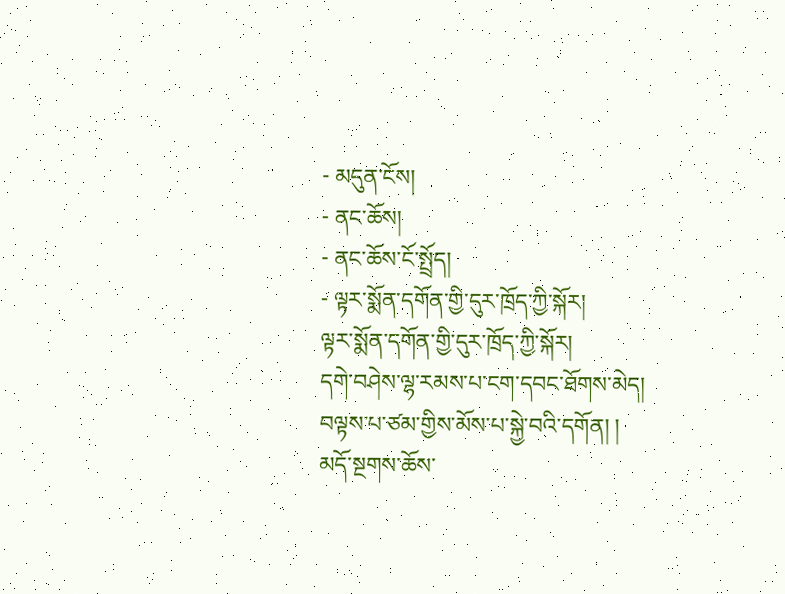- མདུན་ངོས།
- ནང་ཆོས།
- ནང་ཆོས་ངོ་སྤྲོད།
- ལྟར་སྨོན་དགོན་གྱི་དུར་ཁྲོད་ཀྱི་སྐོར།
ལྟར་སྨོན་དགོན་གྱི་དུར་ཁྲོད་ཀྱི་སྐོར།
དགེ་བཤེས་ལྷ་རམས་པ་ངག་དབང་ཐོགས་མེད།
བལྟས་པ་ཙམ་གྱིས་མོས་པ་སྐྱེ་བའི་དགོན། །
མདོ་སྔགས་ཆོས་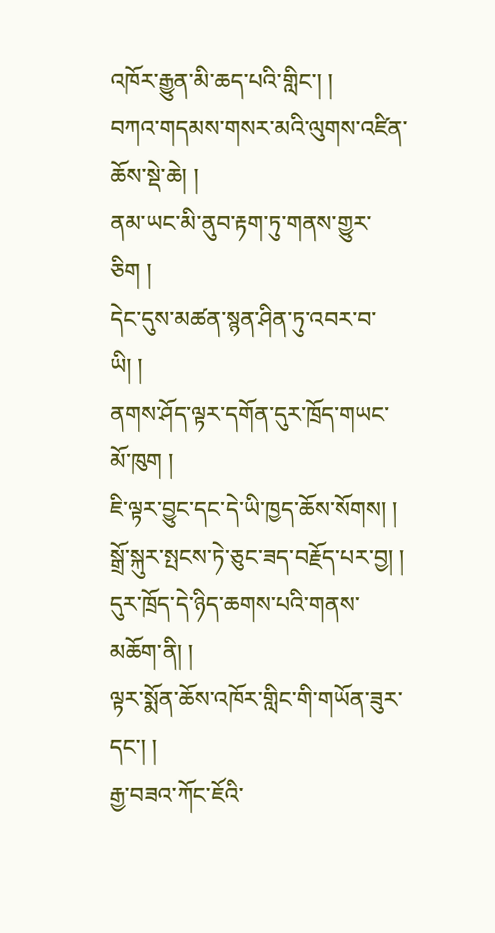འཁོར་རྒྱུན་མི་ཆད་པའི་གླིང་། །
བཀའ་གདམས་གསར་མའི་ལུགས་འཛིན་ཆོས་སྡེ་ཆེ། །
ནམ་ཡང་མི་ནུབ་རྟག་ཏུ་གནས་གྱུར་ཅིག །
དེང་དུས་མཚན་སྙན་ཤིན་ཏུ་འབར་བ་ཡི། །
ནགས་ཤོད་ལྟར་དགོན་དུར་ཁྲོད་གཡང་མོ་ཁུག །
ཇི་ལྟར་བྱུང་དང་དེ་ཡི་ཁྱད་ཆོས་སོགས། །
སྒྲོ་སྐུར་སྤངས་ཏེ་ཅུང་ཟད་བརྗོད་པར་བྱ། །
དུར་ཁྲོད་དེ་ཉིད་ཆགས་པའི་གནས་མཆོག་ནི། །
ལྟར་སྨོན་ཆོས་འཁོར་གླིང་གི་གཡོན་ཟུར་དང་། །
རྒྱ་བཟའ་ཀོང་ཇོའི་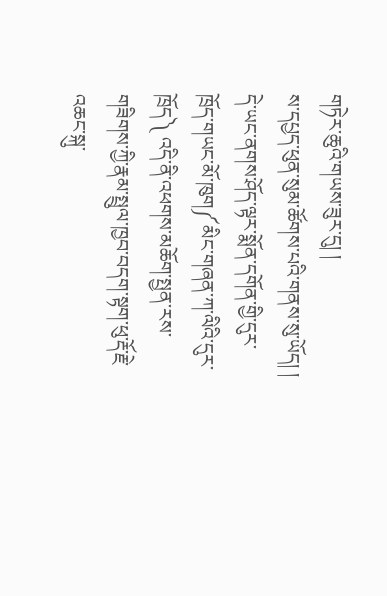གཏེར་ཆུའི་གཡས་ཟུར་དུ། །
ས་དཔྱད་ཕུན་སུམ་ཚོགས་པའི་གནས་སུ་ཡོད། །
དེ་ཡང་ནགས་ཤོད་ལྟར་སྨོན་དགོན་གྱི་དུར་ཁྲོད་གཡང་མོ་ཁུག༼མིང་གཞན་ཀ་ལིའི་དུར་ཁྲོད༽ འདི་ནི་འཕགས་མཆོག་སྤྱན་རས་གཟིགས་ཀྱི་རྣམ་སྤྲུལ་ཁྱབ་བདག་སྟག་ཕུ་རྡོ་རྗེ་འཆང་སྐུ་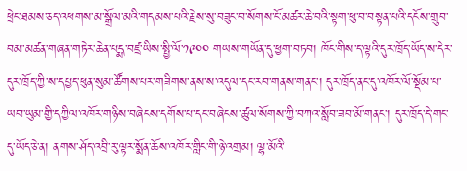ཕྲེང་ཐམས་ཅད་འཕགས་མ་སྒྲོལ་མའི་གདམས་པའི་རྗེས་སུ་བཟུང་བ་སོགས་ངོ་མཚར་ཆེ་བའི་སྟག་ཕུ་བ་བསྟན་པའི་དངོས་གྲུབ་བམ་མཚན་གཞན་གཏེར་ཆེན་པདྨ་བཛྲ་ཡིས་སྤྱི་ལོ་༡༩༠༠ གཡས་གཡོན་དུ་ཕྱག་བཏབ། ཁོང་གིས་ད་ལྟའི་དུར་ཁྲོད་ཡོད་ས་དེར་དུར་ཁྲོད་ཀྱི་ས་དཔྱད་ཕུན་སུམ་ཚོགས་པར་གཟིགས་ནས་ས་འདུལ་དང་རབ་གནས་གནང་། དུར་ཁྲོད་ནང་དུ་འཁོར་ལོ་སྡོམ་པ་ཡབ་ཡུམ་གྱི་དཀྱིལ་འཁོར་གཉིས་བཞེངས་དགོས་པ་དང་བཞེངས་ཚུལ་སོགས་ཀྱི་བཀའ་སློབ་ཟབ་མོ་གནང་། དུར་ཁྲོད་དེ་གང་དུ་ཡོད་ཅེ་ན། ནགས་ཤོད་འབྲི་རུ་ལྟར་སྨོན་ཆོས་འཁོར་གླིང་གི་ཉེ་འགྲམ། ལྷ་མོའི་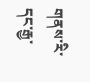གནས་རི་དང་རྒྱ་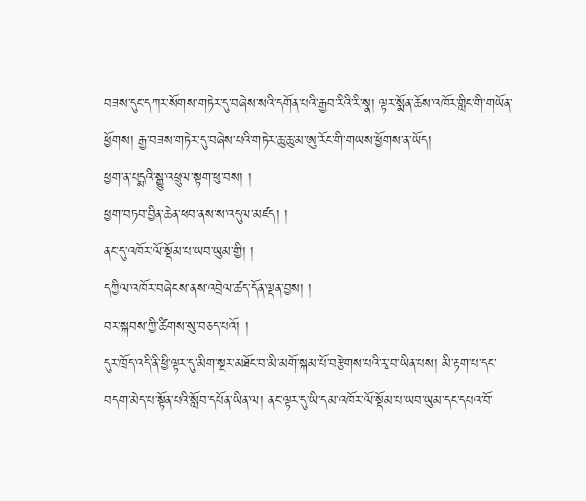བཟས་དུང་དཀར་སོགས་གཏེར་དུ་བཞེས་སའི་དགོན་པའི་རྒྱབ་རིའི་རི་སྣ། ལྟར་སྨོན་ཆོས་འཁོར་གླིང་གི་གཡོན་ཕྱོགས། རྒྱ་བཟས་གཏེར་དུ་བཞེས་པའི་གཏེར་ཆུ་ཆུ་མ་ཨུ་རོང་གི་གཡས་ཕྱོགས་ན་ཡོད།
ཕྱག་ན་པདྨའི་སྒྱུ་འཕྲུལ་སྟག་ཕུ་བས། །
ཕྱག་བཏབ་བྱིན་ཆེན་ཕབ་ནས་ས་འདུལ་མཛད། །
ནང་དུ་འཁོར་ལོ་སྡོམ་པ་ཡབ་ཡུམ་གྱི། །
དཀྱིལ་འཁོར་བཞེངས་ནས་འབྲེལ་ཚད་དོན་ལྡན་བྱས། །
བར་སྐབས་ཀྱི་ཚིགས་སུ་བཅད་པའོ། །
དུར་ཁྲོད་འདི་ནི་ཕྱི་ལྟར་དུ་མིག་སྔར་མཐོང་བ་མི་མགོ་སྐམ་པོ་བརྩེགས་པའི་རྭ་བ་ཡིན་པས། མི་རྟག་པ་དང་བདག་མེད་པ་སྟོན་པའི་སློབ་དཔོན་ཡིན་ལ། ནང་ལྟར་དུ་ཡི་དམ་འཁོར་ལོ་སྡོམ་པ་ཡབ་ཡུམ་དང་དཔའ་བོ་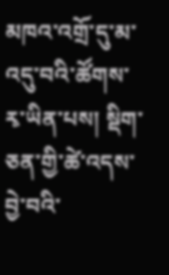མཁའ་འགྲོ་དུ་མ་འདུ་བའི་ཚོགས་རྭ་ཡིན་པས། སྡིག་ཅན་གྱི་ཚེ་འདས་བྱེ་བའི་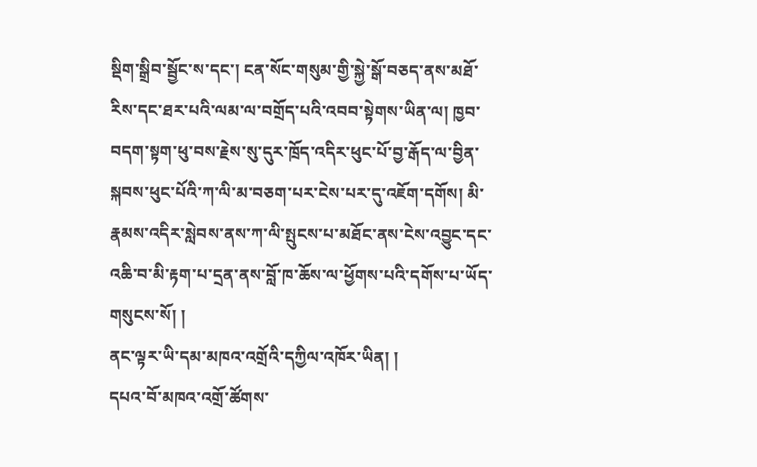སྡིག་སྒྲིབ་སྦྱོང་ས་དང་། ངན་སོང་གསུམ་གྱི་སྐྱེ་སྒོ་བཅད་ནས་མཐོ་རིས་དང་ཐར་པའི་ལམ་ལ་བགྲོད་པའི་འབབ་སྟེགས་ཡིན་ལ། ཁྱབ་བདག་སྟག་ཕུ་བས་རྗེས་སུ་དུར་ཁྲོད་འདིར་ཕུང་པོ་བྱ་རྒོད་ལ་བྱིན་སྐབས་ཕུང་པོའི་ཀ་ལི་མ་བཅག་པར་ངེས་པར་དུ་འཇོག་དགོས། མི་རྣམས་འདིར་སླེབས་ནས་ཀ་ལི་སྤུངས་པ་མཐོང་ནས་ངེས་འབྱུང་དང་འཆི་བ་མི་རྟག་པ་དྲན་ནས་བློ་ཁ་ཆོས་ལ་ཕྱོགས་པའི་དགོས་པ་ཡོད་གསུངས་སོ། །
ནང་ལྟར་ཡི་དམ་མཁའ་འགྲོའི་དཀྱིལ་འཁོར་ཡིན། །
དཔའ་བོ་མཁའ་འགྲོ་ཚོགས་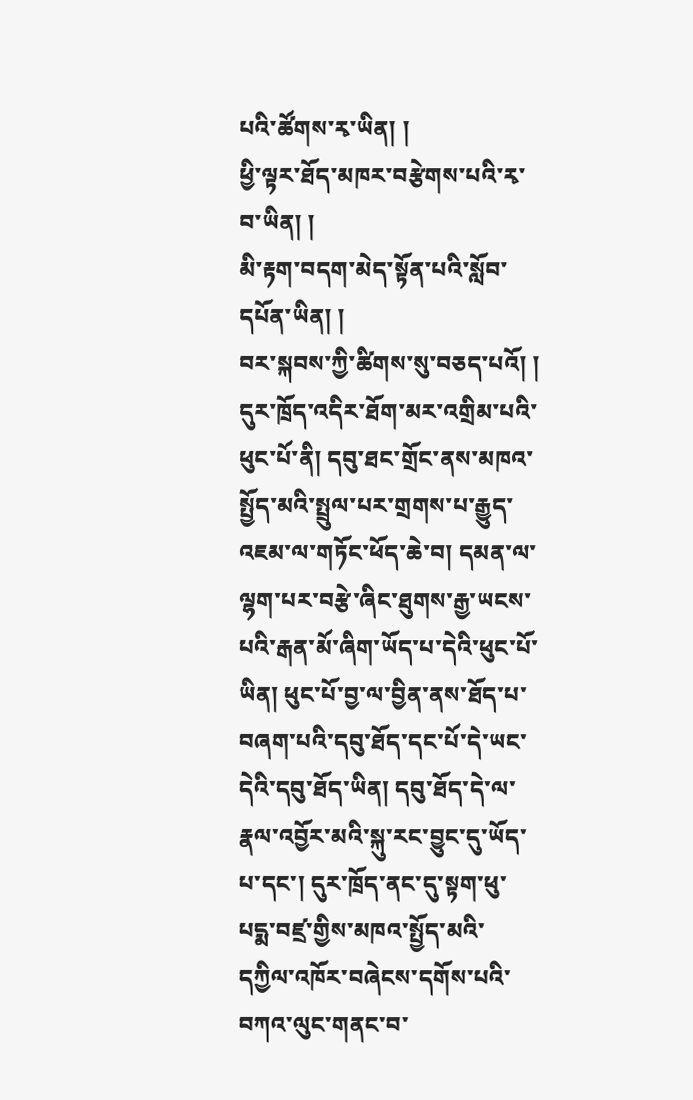པའི་ཚོགས་རྭ་ཡིན། །
ཕྱི་ལྟར་ཐོད་མཁར་བརྩེགས་པའི་རྭ་བ་ཡིན། །
མི་རྟག་བདག་མེད་སྟོན་པའི་སློབ་དཔོན་ཡིན། །
བར་སྐབས་ཀྱི་ཚིགས་སུ་བཅད་པའོ། །
དུར་ཁྲོད་འདིར་ཐོག་མར་འགྲིམ་པའི་ཕུང་པོ་ནི། དབུ་ཐང་གྲོང་ནས་མཁའ་སྤྱོད་མའི་སྤྲུལ་པར་གྲགས་པ་རྒྱུད་འཇམ་ལ་གཏོང་ཕོད་ཆེ་བ། དམན་ལ་ལྷག་པར་བརྩེ་ཞིང་ཐུགས་རྒྱ་ཡངས་པའི་རྒན་མོ་ཞིག་ཡོད་པ་དེའི་ཕུང་པོ་ཡིན། ཕུང་པོ་བྱ་ལ་བྱིན་ནས་ཐོད་པ་བཞག་པའི་དབུ་ཐོད་དང་པོ་དེ་ཡང་དེའི་དབུ་ཐོད་ཡིན། དབུ་ཐོད་དེ་ལ་རྣལ་འབྱོར་མའི་སྐུ་རང་བྱུང་དུ་ཡོད་པ་དང་། དུར་ཁྲོད་ནང་དུ་སྟག་ཕུ་པདྨ་བཛྲ་གྱིས་མཁའ་སྤྱོད་མའི་དཀྱིལ་འཁོར་བཞེངས་དགོས་པའི་བཀའ་ལུང་གནང་བ་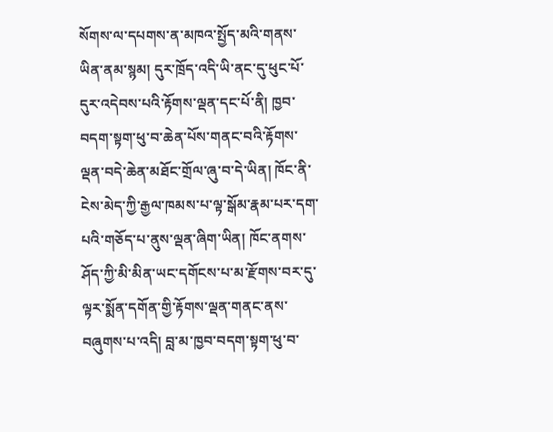སོགས་ལ་དཔགས་ན་མཁའ་སྤྱོད་མའི་གནས་ཡིན་ནམ་སྙམ། དུར་ཁྲོད་འདི་ཡི་ནང་དུ་ཕུང་པོ་དུར་འདེབས་པའི་རྟོགས་ལྡན་དང་པོ་ནི། ཁྱབ་བདག་སྟག་ཕུ་བ་ཆེན་པོས་གནང་བའི་རྟོགས་ལྡན་བདེ་ཆེན་མཐོང་གྲོལ་ཞུ་བ་དེ་ཡིན། ཁོང་ནི་ངེས་མེད་ཀྱི་རྒྱལ་ཁམས་པ་ལྟ་སྒོམ་རྣམ་པར་དག་པའི་གཅོད་པ་ནུས་ལྡན་ཞིག་ཡིན། ཁོང་ནགས་ཤོད་ཀྱི་མི་མིན་ཡང་དགོངས་པ་མ་རྫོགས་བར་དུ་ལྟར་སྨོན་དགོན་གྱི་རྟོགས་ལྡན་གནང་ནས་བཞུགས་པ་འདི། བླ་མ་ཁྱབ་བདག་སྟག་ཕུ་བ་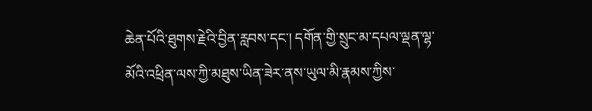ཆེན་པོའི་ཐུགས་རྗེའི་བྱིན་རླབས་དང་། དགོན་གྱི་སྲུང་མ་དཔལ་ལྡན་ལྷ་མོའི་འཕྲིན་ལས་ཀྱི་མཐུས་ཡིན་ཟེར་ནས་ཡུལ་མི་རྣམས་ཀྱིས་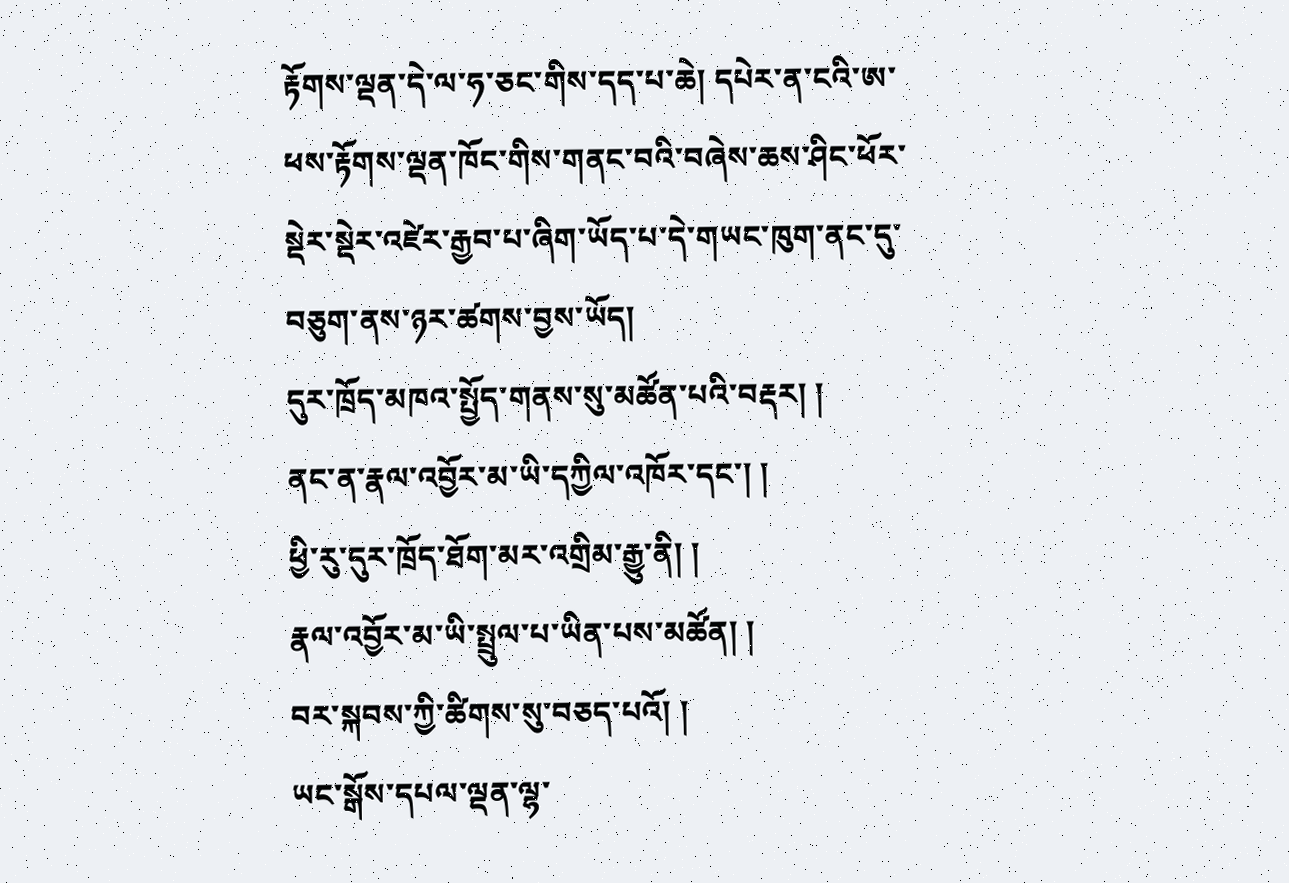རྟོགས་ལྡན་དེ་ལ་ཧ་ཅང་གིས་དད་པ་ཆེ། དཔེར་ན་ངའི་ཨ་ཕས་རྟོགས་ལྡན་ཁོང་གིས་གནང་བའི་བཞེས་ཆས་ཤིང་ཕོར་སྡེར་སྡེར་འཛེར་རྒྱབ་པ་ཞིག་ཡོད་པ་དེ་གཡང་ཁུག་ནང་དུ་བཅུག་ནས་ཉར་ཚགས་བྱས་ཡོད།
དུར་ཁྲོད་མཁའ་སྤྱོད་གནས་སུ་མཚོན་པའི་བརྡར། །
ནང་ན་རྣལ་འབྱོར་མ་ཡི་དཀྱིལ་འཁོར་དང་། །
ཕྱི་རུ་དུར་ཁྲོད་ཐོག་མར་འགྲིམ་རྒྱུ་ནི། །
རྣལ་འབྱོར་མ་ཡི་སྤྲུལ་པ་ཡིན་པས་མཚོན། །
བར་སྐབས་ཀྱི་ཚིགས་སུ་བཅད་པའོ། །
ཡང་སྒོས་དཔལ་ལྡན་ལྷ་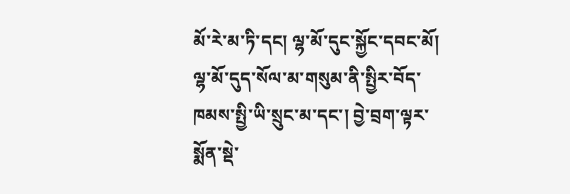མོ་རེ་མ་ཏི་དང། ལྷ་མོ་དུང་སྐྱོང་དབང་མོ། ལྷ་མོ་དུད་སོལ་མ་གསུམ་ནི་སྤྱིར་བོད་ཁམས་སྤྱི་ཡི་སྲུང་མ་དང་། བྱེ་བྲག་ལྟར་སྨོན་སྡེ་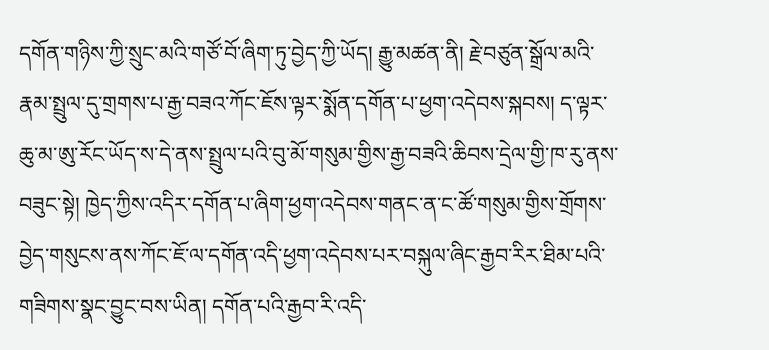དགོན་གཉིས་ཀྱི་སྲུང་མའི་གཙོ་བོ་ཞིག་ཏུ་བྱེད་ཀྱི་ཡོད། རྒྱུ་མཚན་ནི། རྗེ་བཙུན་སྒྲོལ་མའི་རྣམ་སྤྲུལ་དུ་གྲགས་པ་རྒྱ་བཟའ་ཀོང་ཇོས་ལྟར་སྨོན་དགོན་པ་ཕྱག་འདེབས་སྐབས། ད་ལྟར་ཆུ་མ་ཨུ་རོང་ཡོད་ས་དེ་ནས་སྤྲུལ་པའི་བུ་མོ་གསུམ་གྱིས་རྒྱ་བཟའི་ཆིབས་དྲེལ་གྱི་ཁ་རུ་ནས་བཟུང་སྟེ། ཁྱེད་ཀྱིས་འདིར་དགོན་པ་ཞིག་ཕྱག་འདེབས་གནང་ན་ང་ཚོ་གསུམ་གྱིས་གྲོགས་བྱེད་གསུངས་ནས་ཀོང་ཇོ་ལ་དགོན་འདི་ཕྱག་འདེབས་པར་བསྐུལ་ཞིང་རྒྱབ་རིར་ཐིམ་པའི་གཟིགས་སྣང་བྱུང་བས་ཡིན། དགོན་པའི་རྒྱབ་རི་འདི་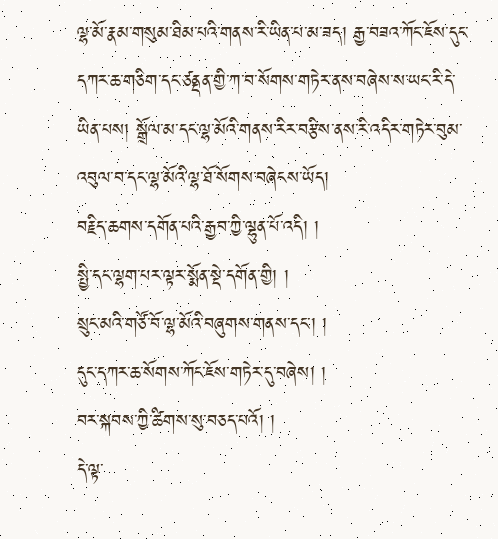ལྷ་མོ་རྣམ་གསུམ་ཐིམ་པའི་གནས་རི་ཡིན་པ་མ་ཟད། རྒྱ་བཟའ་ཀོང་ཇོས་དུང་དཀར་ཆ་གཅིག་དང་ཙནྡན་གྱི་ཀ་བ་སོགས་གཏེར་ནས་བཞེས་ས་ཡང་རི་དེ་ཡིན་པས། སྒྲོལ་མ་དང་ལྷ་མོའི་གནས་རིར་བརྩིས་ནས་རི་འདིར་གཏེར་བུམ་འབུལ་བ་དང་ལྷ་མོའི་ལྷ་ཐོ་སོགས་བཞེངས་ཡོད།
བརྗིད་ཆགས་དགོན་པའི་རྒྱབ་ཀྱི་ལྷུན་པོ་འདི། །
སྤྱི་དང་ལྷག་པར་ལྟར་སྨོན་སྡེ་དགོན་གྱི། །
སྲུང་མའི་གཙོ་བོ་ལྷ་མོའི་བཞུགས་གནས་དང་། །
དུང་དཀར་ཆ་སོགས་ཀོང་ཇོས་གཏེར་དུ་བཞེས། །
བར་སྐབས་ཀྱི་ཚིགས་སུ་བཅད་པའོ། །
དེ་ལྟ་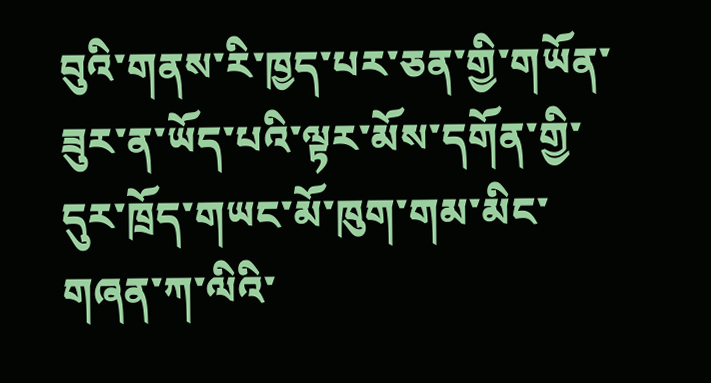བུའི་གནས་རི་ཁྱད་པར་ཅན་གྱི་གཡོན་ཟུར་ན་ཡོད་པའི་ལྟར་མོས་དགོན་གྱི་དུར་ཁྲོད་གཡང་མོ་ཁུག་གམ་མིང་གཞན་ཀ་ལིའི་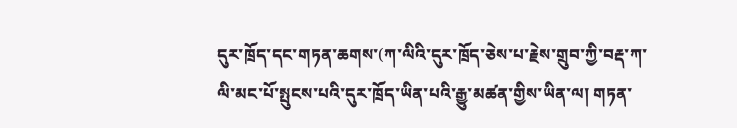དུར་ཁྲོད་དང་གཏན་ཆགས་(ཀ་ལིའི་དུར་ཁྲོད་ཅེས་པ་རྗེས་གྲུབ་ཀྱི་བརྡ་ཀ་ལི་མང་པོ་སྤུངས་པའི་དུར་ཁྲོད་ཡིན་པའི་རྒྱུ་མཚན་གྱིས་ཡིན་ལ། གཏན་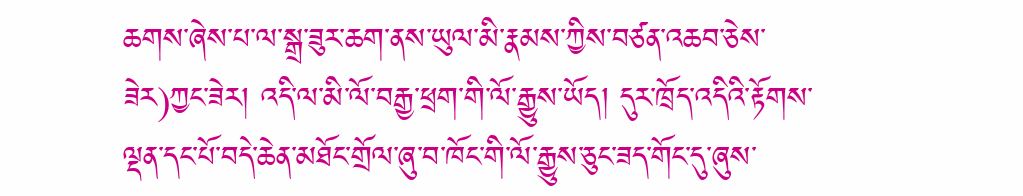ཆགས་ཞེས་པ་ལ་སྒྲ་ཟུར་ཆག་ནས་ཡུལ་མི་རྣམས་ཀྱིས་བཙན་འཆབ་ཅེས་ཟེར)ཀྱང་ཟེར། འདི་ལ་མི་ལོ་བརྒྱ་ཕྲག་གི་ལོ་རྒྱུས་ཡོད། དུར་ཁྲོད་འདིའི་རྟོགས་ལྡན་དང་པོ་བདེ་ཆེན་མཐོང་གྲོལ་ཞུ་བ་ཁོང་གི་ལོ་རྒྱུས་ཅུང་ཟད་གོང་དུ་ཞུས་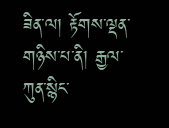ཟིན་ལ། རྟོགས་ལྡན་གཉིས་པ་ནི། རྒྱལ་ཀུན་སྙིང་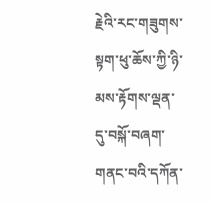རྗེའི་རང་གཟུགས་སྟག་ཕུ་ཆོས་ཀྱི་ཉི་མས་རྟོགས་ལྡན་དུ་བསྐོ་བཞག་གནང་བའི་དཀོན་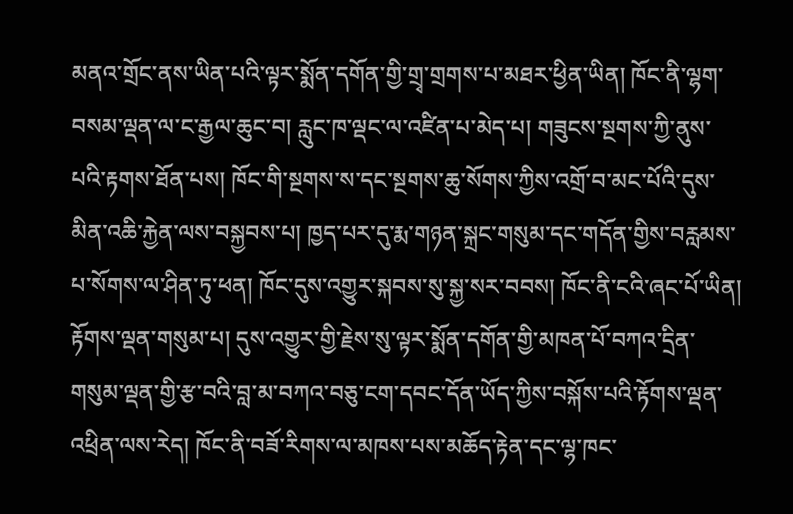མནའ་གྲོང་ནས་ཡིན་པའི་ལྟར་སྨོན་དགོན་གྱི་གྲྭ་གྲགས་པ་མཐར་ཕྱིན་ཡིན། ཁོང་ནི་ལྷག་བསམ་ལྡན་ལ་ང་རྒྱལ་ཆུང་བ། རླུང་ཁ་ལྡང་ལ་འཛིན་པ་མེད་པ། གཟུངས་སྔགས་ཀྱི་ནུས་པའི་རྟགས་ཐོན་པས། ཁོང་གི་སྔགས་ས་དང་སྔགས་ཆུ་སོགས་ཀྱིས་འགྲོ་བ་མང་པོའི་དུས་མིན་འཆི་རྐྱེན་ལས་བསྐྱབས་པ། ཁྱད་པར་དུ་རྨ་གཉན་སྐྲང་གསུམ་དང་གདོན་གྱིས་བརླམས་པ་སོགས་ལ་ཤིན་ཏུ་ཕན། ཁོང་དུས་འགྱུར་སྐབས་སུ་སྐྱ་སར་བབས། ཁོང་ནི་ངའི་ཞང་པོ་ཡིན། རྟོགས་ལྡན་གསུམ་པ། དུས་འགྱུར་གྱི་རྗེས་སུ་ལྟར་སྨོན་དགོན་གྱི་མཁན་པོ་བཀའ་དྲིན་གསུམ་ལྡན་གྱི་རྩ་བའི་བླ་མ་བཀའ་བཅུ་ངག་དབང་དོན་ཡོད་ཀྱིས་བསྐོས་པའི་རྟོགས་ལྡན་འཕྲིན་ལས་རེད། ཁོང་ནི་བཟོ་རིགས་ལ་མཁས་པས་མཆོད་རྟེན་དང་ལྷ་ཁང་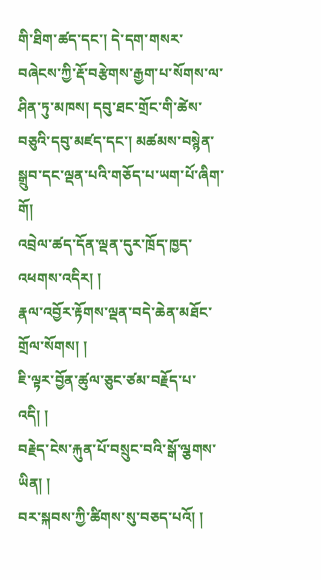གི་ཐིག་ཚད་དང་། དེ་དག་གསར་བཞེངས་ཀྱི་རྡོ་བརྩེགས་རྒྱག་པ་སོགས་ལ་ཤིན་ཏུ་མཁས། དབུ་ཐང་གྲོང་གི་ཚེས་བཅུའི་དབུ་མཛད་དང་། མཚམས་བསྙེན་སྒྲུབ་དང་ལྡན་པའི་གཅོད་པ་ཡག་པོ་ཞིག་གོ།
འབྲེལ་ཚད་དོན་ལྡན་དུར་ཁྲོད་ཁྱད་འཕགས་འདིར། །
རྣལ་འབྱོར་རྟོགས་ལྡན་བདེ་ཆེན་མཐོང་གྲོལ་སོགས། །
ཇི་ལྟར་བྱོན་ཚུལ་ཅུང་ཙམ་བརྗོད་པ་འདི། །
བརྗེད་ངེས་རྐུན་པོ་བསྲུང་བའི་སྒོ་ལྕགས་ཡིན། །
བར་སྐབས་ཀྱི་ཚིགས་སུ་བཅད་པའོ། །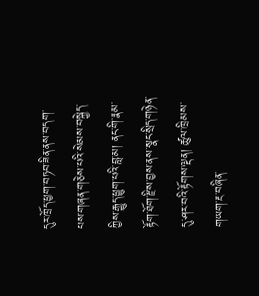དུར་ཁྲོད་ཕྱག་བཏབ་ཟིན་ནས་བདག་པས་གཞན་གཅེས་པའི་སེམས་བསྐྱེད་ཀྱིས་རྒྱུད་ཕྱུག་པའི་བླ་མ། ནང་གི་རྣམ་རྟོག་ཐོག་རྫིས་བྱས་ནས་སྣང་སྲིད་གཉེན་དུ་ཤར་བའི་རྟོགས་ལྡན། ཚུལ་ཁྲིམས་གཡག་རྔ་བཞིན་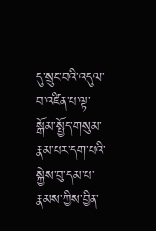དུ་སྲུང་བའི་འདུལ་བ་འཛིན་པ་ལྟ་སྒོམ་སྤྱོད་གསུམ་རྣམ་པར་དག་པའི་སྐྱེས་བུ་དམ་པ་རྣམས་ཀྱིས་བྱིན་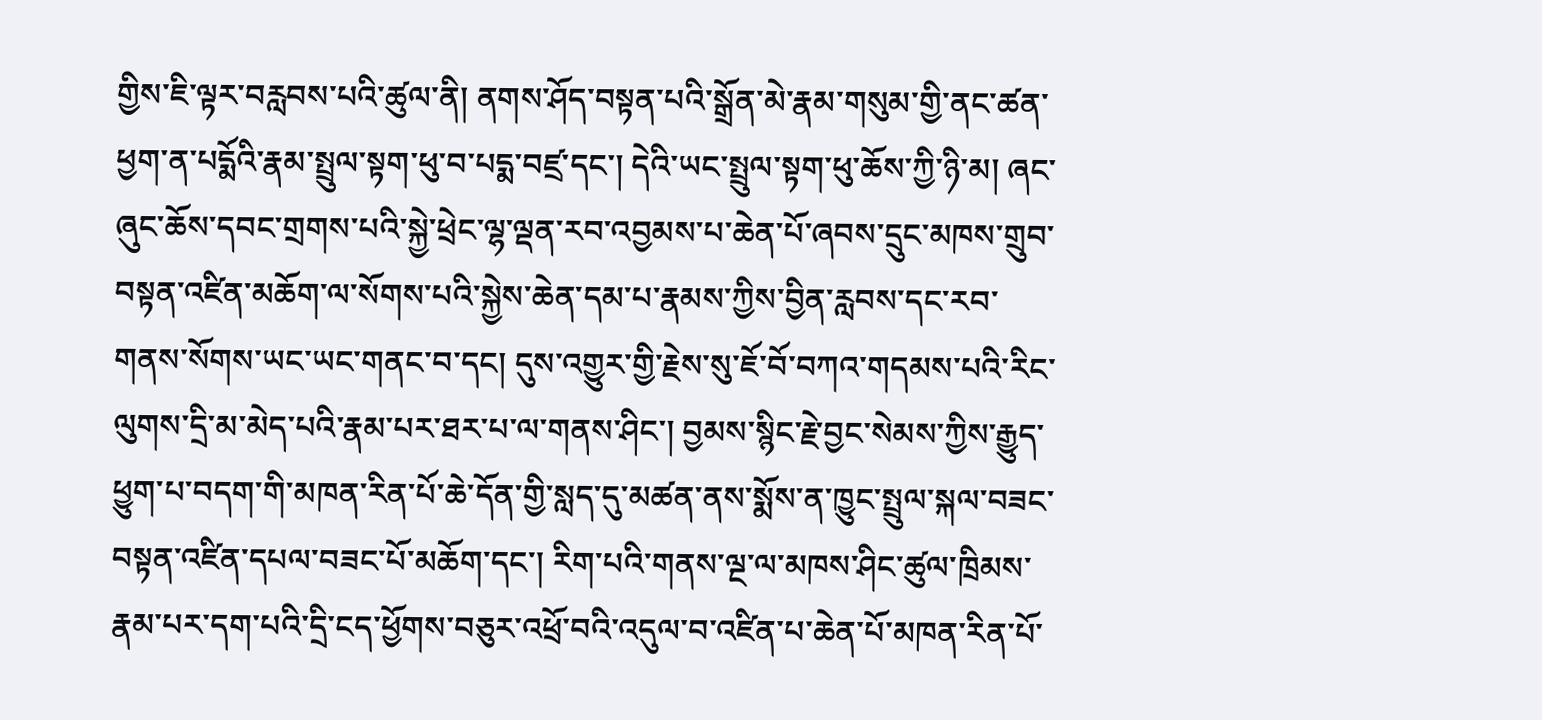གྱིས་ཇི་ལྟར་བརླབས་པའི་ཚུལ་ནི། ནགས་ཤོད་བསྟན་པའི་སྒྲོན་མེ་རྣམ་གསུམ་གྱི་ནང་ཚན་ཕྱག་ན་པདྨོའི་རྣམ་སྤྲུལ་སྟག་ཕུ་བ་པདྨ་བཛྲ་དང་། དེའི་ཡང་སྤྲུལ་སྟག་ཕུ་ཆོས་ཀྱི་ཉི་མ། ཞང་ཞུང་ཆོས་དབང་གྲགས་པའི་སྐྱེ་ཕྲེང་ལྷ་ལྡན་རབ་འབྱམས་པ་ཆེན་པོ་ཞབས་དྲུང་མཁས་གྲུབ་བསྟན་འཛིན་མཆོག་ལ་སོགས་པའི་སྐྱེས་ཆེན་དམ་པ་རྣམས་ཀྱིས་བྱིན་རླབས་དང་རབ་གནས་སོགས་ཡང་ཡང་གནང་བ་དང། དུས་འགྱུར་གྱི་རྗེས་སུ་ཇོ་བོ་བཀའ་གདམས་པའི་རིང་ལུགས་དྲི་མ་མེད་པའི་རྣམ་པར་ཐར་པ་ལ་གནས་ཤིང་། བྱམས་སྙིང་རྗེ་བྱང་སེམས་ཀྱིས་རྒྱུད་ཕྱུག་པ་བདག་གི་མཁན་རིན་པོ་ཆེ་དོན་གྱི་སླད་དུ་མཚན་ནས་སྨོས་ན་ཁྱུང་སྤྲུལ་སྐལ་བཟང་བསྟན་འཛིན་དཔལ་བཟང་པོ་མཆོག་དང་། རིག་པའི་གནས་ལྔ་ལ་མཁས་ཤིང་ཚུལ་ཁྲིམས་རྣམ་པར་དག་པའི་དྲི་ངད་ཕྱོགས་བཅུར་འཕྲོ་བའི་འདུལ་བ་འཛིན་པ་ཆེན་པོ་མཁན་རིན་པོ་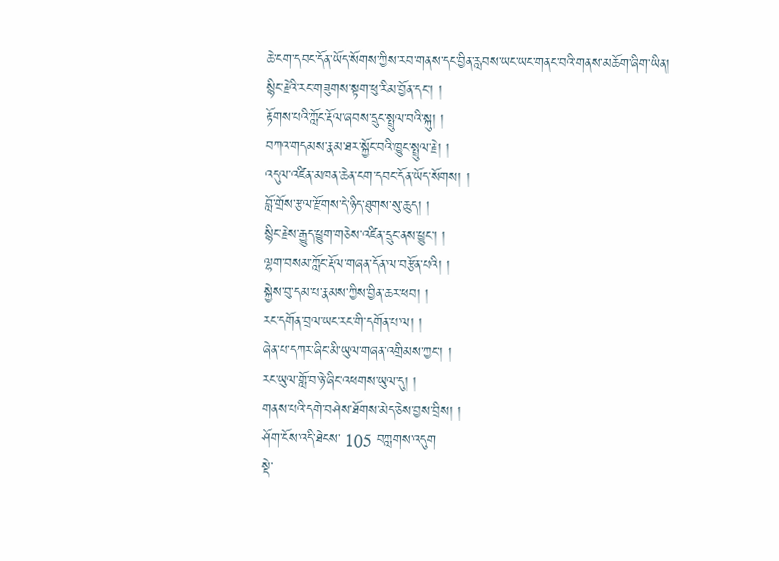ཆེ་ངག་དབང་དོན་ཡོད་སོགས་ཀྱིས་རབ་གནས་དང་བྱིན་རླབས་ཡང་ཡང་གནང་བའི་གནས་མཆོག་ཞིག་ཡིན།
སྙིང་རྗེའི་རང་གཟུགས་སྟག་ཕུ་རིམ་བྱོན་དང་། །
རྟོགས་པའི་ཀློང་རྡོལ་ཞབས་དྲུང་སྤྲུལ་བའི་སྐུ། །
བཀའ་གདམས་རྣམ་ཐར་སྐྱོང་བའི་ཁྱུང་སྤྲུལ་རྗེ། །
འདུལ་འཛིན་མཁན་ཆེན་ངག་དབང་དོན་ཡོད་སོགས། །
བློ་གྲོས་རྩལ་རྫོགས་དེ་ཉིད་ཐུགས་སུ་ཆུད། །
སྙིང་རྗེས་རྒྱུད་ཕྱུག་གཅེས་འཛིན་དྲུང་ནས་ཕྱུང་། །
ལྷག་བསམ་ཀློང་རྡོལ་གཞན་དོན་ལ་བརྩོན་པའི། །
སྐྱེས་བུ་དམ་པ་རྣམས་ཀྱིས་བྱིན་ཆར་ཕབ། །
རང་དགོན་བྲལ་ཡང་རང་གི་དགོན་པ་ལ། །
ཞེན་པ་དཀར་ཞིང་མི་ཡུལ་གཞན་འགྲིམས་ཀྱང་། །
རང་ཡུལ་གློ་བ་ཉེ་ཞིང་འཕགས་ཡུལ་དུ། །
གནས་པའི་དགེ་བཤེས་ཐོགས་མེད་ཅེས་བྱས་བྲིས། །
ཤོག་ངོས་འདི་ཐེངས་ 105 བཀླགས་འདུག
སྡེ་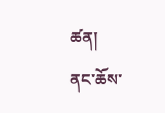ཚན།
ནང་ཆོས་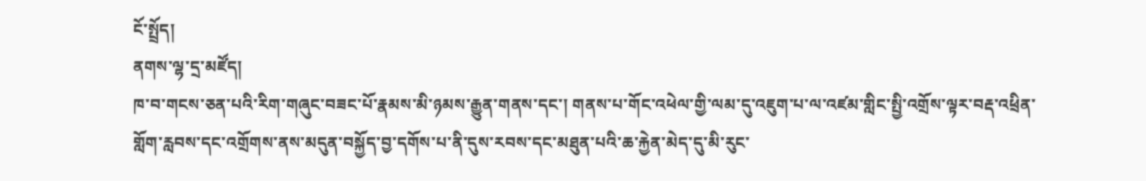ངོ་སྤྲོད།
ནགས་ལྷ་དྲ་མཛོད།
ཁ་བ་གངས་ཅན་པའི་རིག་གཞུང་བཟང་པོ་རྣམས་མི་ཉམས་རྒྱུན་གནས་དང་། གནས་པ་གོང་འཕེལ་གྱི་ལམ་དུ་འཇུག་པ་ལ་འཛམ་གླིང་སྤྱི་འགྲོས་ལྟར་བརྡ་འཕྲིན་གློག་རླབས་དང་འགྲོགས་ནས་མདུན་བསྐྱོད་བྱ་དགོས་པ་ནི་དུས་རབས་དང་མཐུན་པའི་ཆ་རྐྱེན་མེད་དུ་མི་རུང་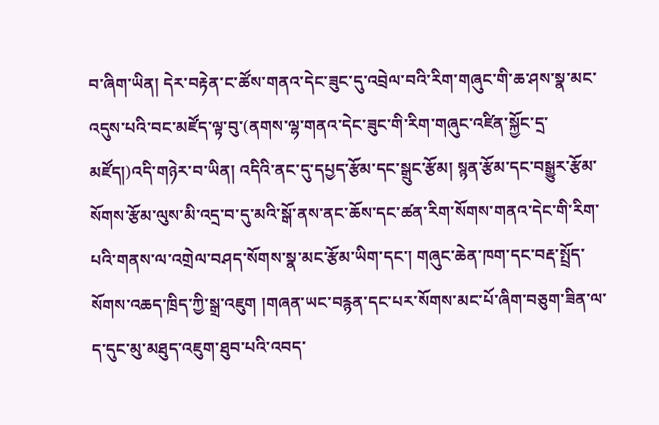བ་ཞིག་ཡིན། དེར་བརྟེན་ང་ཚོས་གནའ་དེང་ཟུང་དུ་འབྲེལ་བའི་རིག་གཞུང་གི་ཆ་ཤས་སྣ་མང་འདུས་པའི་བང་མཛོད་ལྟ་བུ་(ནགས་ལྷ་གནའ་དེང་ཟུང་གི་རིག་གཞུང་འཛིན་སྐྱོང་དྲ་མཛོད།)འདི་གཉེར་བ་ཡིན། འདིའི་ནང་དུ་དཔྱད་རྩོམ་དང་སྒྲུང་རྩོམ། སྙན་རྩོམ་དང་བསྒྱུར་རྩོམ་སོགས་རྩོམ་ལུས་མི་འདྲ་བ་དུ་མའི་སྒོ་ནས་ནང་ཆོས་དང་ཚན་རིག་སོགས་གནའ་དེང་གི་རིག་པའི་གནས་ལ་འགྲེལ་བཤད་སོགས་སྣ་མང་རྩོམ་ཡིག་དང་། གཞུང་ཆེན་ཁག་དང་བརྡ་སྤྲོད་སོགས་འཆད་ཁྲིད་ཀྱི་སྒྲ་འཇུག །གཞན་ཡང་བརྙན་དང་པར་སོགས་མང་པོ་ཞིག་བཅུག་ཟིན་ལ་ད་དུང་མུ་མཐུད་འཇུག་ཐུབ་པའི་འབད་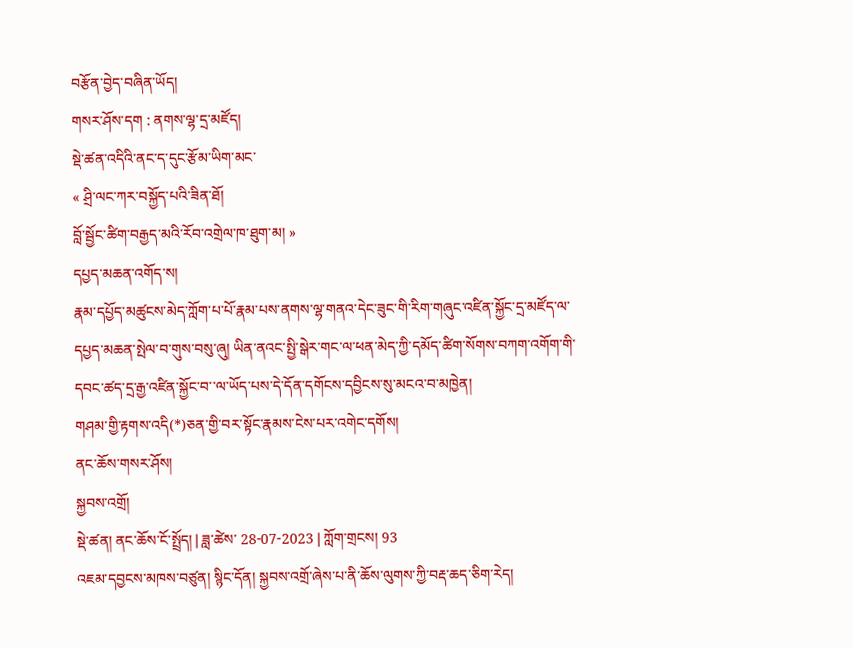བརྩོན་བྱེད་བཞིན་ཡོད།
གསར་ཤོས་དག : ནགས་ལྷ་དྲ་མཛོད།
སྡེ་ཚན་འདིའི་ནང་ད་དུང་རྩོམ་ཡིག་མང་
« ཤྲི་ལང་ཀར་བསྐྱོད་པའི་ཟིན་ཐོ།
བློ་སྦྱོང་ཚིག་བརྒྱད་མའི་རོབ་འགྲེལ་ཁ་ཐུག་མ། »
དཔྱད་མཆན་འགོད་ས།
རྣམ་དཔྱོད་མཚུངས་མེད་ཀློག་པ་པོ་རྣམ་པས་ནགས་ལྷ་གནའ་དེང་ཟུང་གི་རིག་གཞུང་འཛིན་སྐྱོང་དྲ་མཛོད་ལ་དཔྱད་མཆན་སྤེལ་བ་གུས་བསུ་ཞུ། ཡིན་ནའང་སྤྱི་སྒེར་གང་ལ་ཕན་མེད་ཀྱི་དམོད་ཚིག་སོགས་བཀག་འགོག་གི་དབང་ཚད་དྲ་རྒྱ་འཛིན་སྐྱོང་བ་་ལ་ཡོད་པས་དེ་དོན་དགོངས་དབྱིངས་སུ་མངའ་བ་མཁྱེན།
གཤམ་གྱི་རྟགས་འདི(*)ཅན་གྱི་བར་སྟོང་རྣམས་ངེས་པར་འགེང་དགོས།
ནང་ཆོས་གསར་ཤོས།
སྐྱབས་འགྲོ།
སྡེ་ཚན། ནང་ཆོས་ངོ་སྤྲོད། | ཟླ་ཚེས་ 28-07-2023 | ཀློག་གྲངས། 93
འཇམ་དབྱངས་མཁས་བཙུན། སྙིང་དོན། སྐྱབས་འགྲོ་ཞེས་པ་ནི་ཆོས་ལུགས་ཀྱི་བརྡ་ཆད་ཅིག་རེད།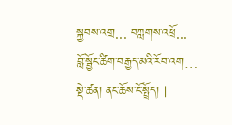སྐྱབས་འགྲ... བཀླགས་འཕྲོ...
བློ་སྦྱོང་ཚིག་བརྒྱད་མའི་རོབ་འག…
སྡེ་ཚན། ནང་ཆོས་ངོ་སྤྲོད། |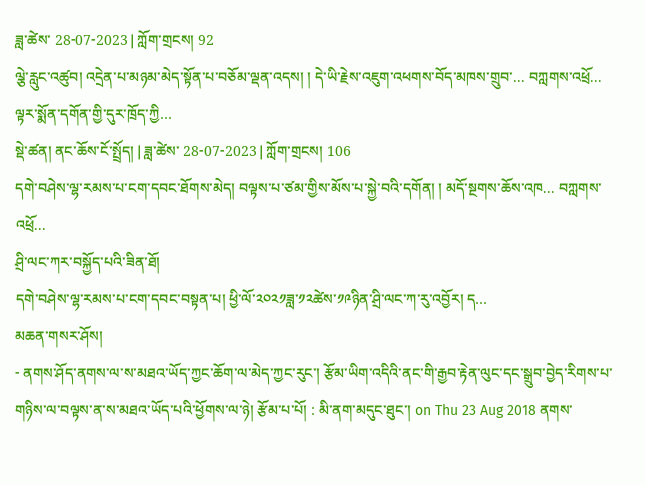ཟླ་ཚེས་ 28-07-2023 | ཀློག་གྲངས། 92
ལྕེ་རླུང་འཚུབ། འདྲེན་པ་མཉམ་མེད་སྟོན་པ་བཅོམ་ལྡན་འདས། ། དེ་ཡི་རྗེས་འཇུག་འཕགས་བོད་མཁས་གྲུབ་... བཀླགས་འཕྲོ...
ལྟར་སྨོན་དགོན་གྱི་དུར་ཁྲོད་ཀྱི…
སྡེ་ཚན། ནང་ཆོས་ངོ་སྤྲོད། | ཟླ་ཚེས་ 28-07-2023 | ཀློག་གྲངས། 106
དགེ་བཤེས་ལྷ་རམས་པ་ངག་དབང་ཐོགས་མེད། བལྟས་པ་ཙམ་གྱིས་མོས་པ་སྐྱེ་བའི་དགོན། ། མདོ་སྔགས་ཆོས་འཁ... བཀླགས་འཕྲོ...
ཤྲི་ལང་ཀར་བསྐྱོད་པའི་ཟིན་ཐོ།
དགེ་བཤེས་ལྷ་རམས་པ་ངག་དབང་བསྟན་པ། ཕྱི་ལོ་༢༠༢༡ཟླ་༡༢ཚེས་༡༩ཉིན་ཤྲི་ལང་ཀ་རུ་འབྱོར། ད…
མཆན་གསར་ཤོས།
- ནགས་ཤོད་ནགས་ལ་ས་མཐའ་ཡོད་ཀྱང་ཆོག་ལ་མེད་ཀྱང་རུང་། རྩོམ་ཡིག་འདིའི་ནང་གི་རྒྱབ་རྟེན་ལུང་དང་སྒྲུབ་བྱེད་རིགས་པ་གཉིས་ལ་བལྟས་ན་ས་མཐའ་ཡོད་པའི་ཕྱོགས་ལ་ཉེ། རྩོམ་པ་པོ། : མི་ནག་མདུང་ཐུང་། on Thu 23 Aug 2018 ནགས་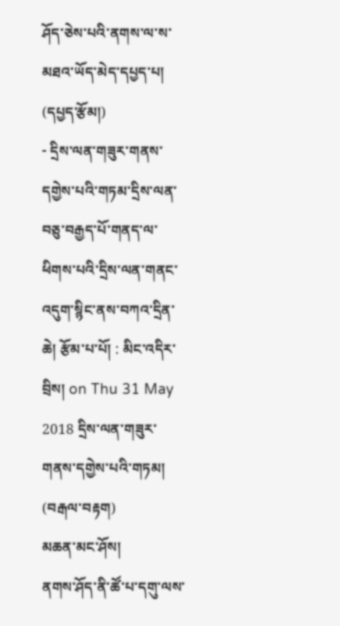ཤོད་ཅེས་པའི་ནགས་ལ་ས་མཐའ་ཡོད་མེད་དཔྱད་པ། (དཔྱད་རྩོམ།)
- དྲིས་ལན་གཟུར་གནས་དགྱེས་པའི་གཏམ་དྲིས་ལན་བཅུ་བརྒྱད་པོ་གནད་ལ་ཕིགས་པའི་དྲིས་ལན་གནང་འདུག་སྙིང་ནས་བཀའ་དྲིན་ཆེ། རྩོམ་པ་པོ། : མིང་འདིར་བྲིས། on Thu 31 May 2018 དྲིས་ལན་གཟུར་གནས་དགྱེས་པའི་གཏམ། (བརྒལ་བརྟག)
མཆན་མང་ཤོས།
ནགས་ཤོད་ནི་ཚོ་པ་དགུ་ལས་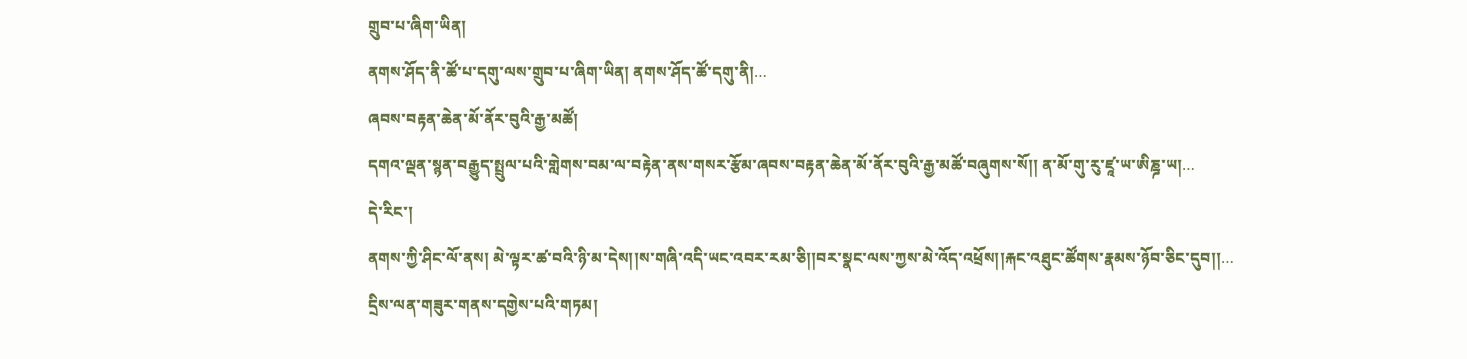གྲུབ་པ་ཞིག་ཡིན།
ནགས་ཤོད་ནི་ཚོ་པ་དགུ་ལས་གྲུབ་པ་ཞིག་ཡིན། ནགས་ཤོད་ཚོ་དགུ་ནི།…
ཞབས་བརྟན་ཆེན་མོ་ནོར་བུའི་རྒྱ་མཚོ།
དགའ་ལྡན་སྙན་བརྒྱུད་སྤྲུལ་པའི་གླེགས་བམ་ལ་བརྟེན་ནས་གསར་རྩོམ་ཞབས་བརྟན་ཆེན་མོ་ནོར་བུའི་རྒྱ་མཚོ་བཞུགས་སོ།། ན་མོ་གུ་རུ་ཛཱ་ཡ་ཨིཎྜ་ཡ།…
དེ་རིང་།
ནགས་ཀྱི་ཤིང་ལོ་ནས། མེ་ལྟར་ཚ་བའི་ཉི་མ་དེས།།ས་གཞི་འདི་ཡང་འབར་རམ་ཅི།།བར་སྣང་ལས་ཀྱས་མེ་འོད་འཕྲོས།།རྐང་འཐུང་ཚོགས་རྣམས་ཉོབ་ཅིང་དུབ།།…
དྲིས་ལན་གཟུར་གནས་དགྱེས་པའི་གཏམ།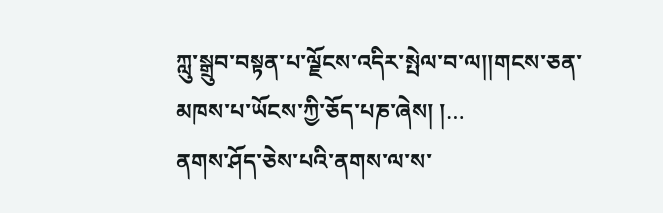ཀླུ་སྒྲུབ་བསྟན་པ་ལྗོངས་འདིར་སྤེལ་བ་ལ།།གངས་ཅན་མཁས་པ་ཡོངས་ཀྱི་ཅོད་པཎ་ཞེས། །…
ནགས་ཤོད་ཅེས་པའི་ནགས་ལ་ས་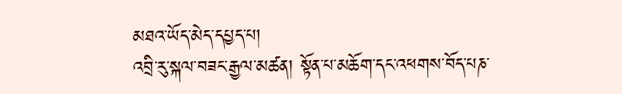མཐའ་ཡོད་མེད་དཔྱད་པ།
འབྲི་རུ་སྐལ་བཟང་རྒྱལ་མཚན། སྟོན་པ་མཆོག་དང་འཕགས་བོད་པཎ་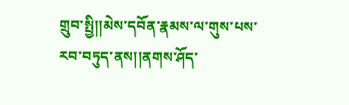གྲུབ་སྤྱི།།མེས་དབོན་རྣམས་ལ་གུས་པས་རབ་བཏུད་ནས།།ནགས་ཤོད་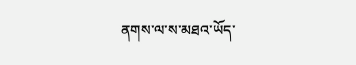ནགས་ལ་ས་མཐའ་ཡོད་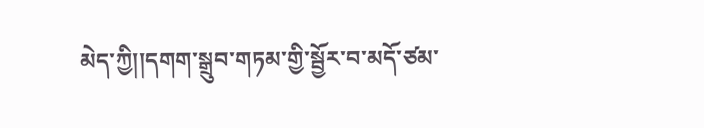མེད་ཀྱི།།དགག་སྒྲུབ་གཏམ་གྱི་སྦྱོར་བ་མདོ་ཙམ་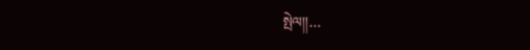སྤེལ།།…